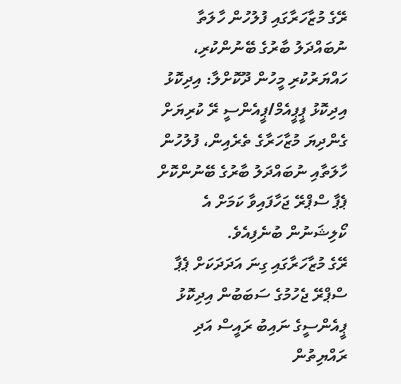ރޭގެ މުޒާހަރާގައި ފުލުހުން ހާލަތާ ނުބައްދަލު ބާރުގެ ބޭނުންކުރި، ހައްޔަރުކުރި މީހުން ދޫކޮށްލާ: އިދިކޮޅު
އިދިކޮޅު ޕީޕީއެމް/ޕީއެންސީ ރޭ ކުރިޔަށް ގެންދިޔަ މުޒާހަރާގެ ތެރެއިން، ފުލުހުން ހާލަތާއި ނުބައްދަލު ބާރުގެ ބޭނުންކޮށް ޕެޕާ ސްޕްރޭ ޖަހާފައިވާ ކަމަށް އެ ކޯލިޝަނުން ބުނެފިއެވެ.
ރޭގެ މުޒާހަރާގައި ގިނަ އަދަދަކަށް ޕެޕާ ސްޕްރޭ ޖެހުމުގެ ސަބަބުން އިދިކޮޅު ޕީއެންސީގެ ނައިބު ރައީސް އަދި ރައްޔިތުން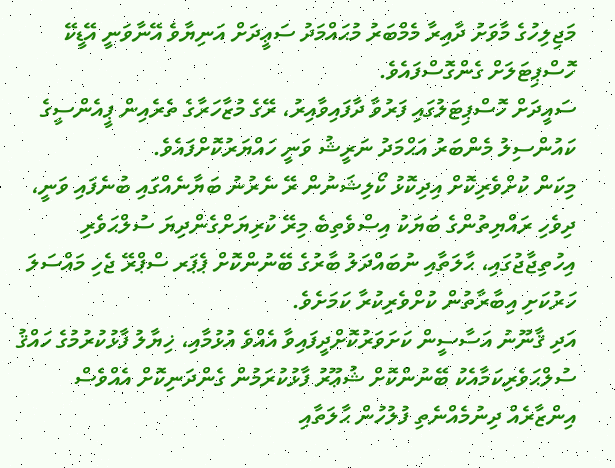މަޖިލިހުގެ މާވަށު ދާއިރާ މެމްބަރު މުޙައްމަދު ސަޢީދަށް އަނިޔާވެ އޭނާވަނީ އޭޑީކޭ ހޮސްޕިޓަލަށް ގެންގޮސްފައެވެ.
ސައީދަށް ހޮސްޕިޓަލުގައި ފަރުވާ ދާފައިވާއިރު، ރޭގެ މުޒާހަރާގެ ތެރެއިން ޕީއެންސީގެ ކައުންސިލު މެންބަރު އަޙްމަދު ނަރީޝު ވަނީ ހައްޔަރުކޮށްފައެވެ.
މިކަން ކުށްވެރިކޮށް އިދިކޮޅު ކޯލިޝަނުން ރޭ ނެރުނު ބަޔާނެއްގައި ބުނެފައި ވަނީ، ދިވެހި ރައްޔިތުންގެ ބަޔަކު އިސްވެތިބެ މިރޭ ކުރިޔަށްގެންދިޔަ ސުލްޙަވެރި އިހުތިޖާޖުގައި، ޙާލަތާއި ނުބައްދަލު ބާރުގެ ބޭނުންކޮށް ޕެޕަރ ސްޕްރޭ ޖެހި މައްސަލަ ހަރުކަށި އިބާރާތުން ކުށްވެރިކުރާ ކަމަށެވެ.
އަދި ޤާނޫނު އަސާސީން ކަށަވަރުކޮށްދީފައިވާ އެއްވެ އުޅުމާއި، ޚިޔާލު ފާޅުކުރުމުގެ ހައްޤު ސުލްޙަވެރިކަމާއެކު ބޭނުންކޮށް ޝުޢޫރު ފާޅުކުރަމުން ގެންދަނިކޮށް އެއްވެސް އިންޒާރެއް ދިނުމެއްނެތި ފުލުހުން ޙާލަތާއި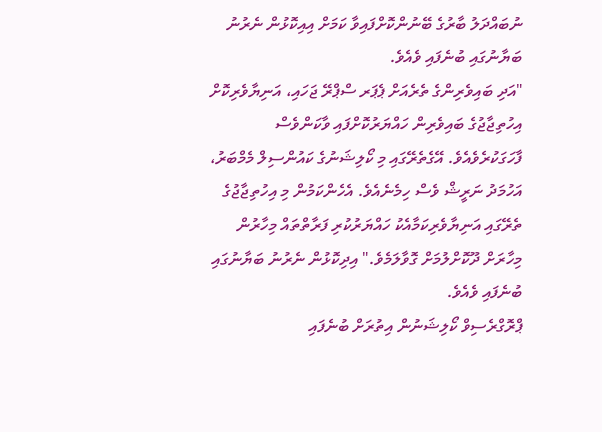ނުބައްދަލު ބާރުގެ ބޭނުންކޮށްފައިވާ ކަމަށް އިއިކޮޅުން ނެރުނު ބަޔާނުގައި ބުނެފައި ވެއެވެ.
"އަދި ބައިވެރިންގެ ތެރެއަށް ޕެޕަރ ސްޕްރޭ ޖަހައި، އަނިޔާވެރިކޮށް އިހުތިޖާޖުގެ ބައިވެރިން ހައްޔަރުކޮށްފައި ވާކަންވެސް ފާހަގަކުރެވެއެވެ. އޭގެތެރޭގައި މި ކޯލިޝަނުގެ ކައުންސިލް މެމްބަރު، އަހުމަދު ނަރީޝް ވެސް ހިމެނެއެވެ. އެހެންކަމުން މި އިހުތިޖާޖުގެ ތެރޭގައި އަނިޔާވެރިކަމާއެކު ހައްޔަރުކުރި ފަރާތްތައް މިހާރުން މިހާރަށް ދޫކޮށްލުމަށް ގޮވާލަމެވެ." އިދިކޮޅުން ނެރުނު ބަޔާނުގައި ބުނެފައި ވެއެވެ.
ޕްރޮގްރެސިވް ކޯލިޝަނުން އިތުރަށް ބުނެފައި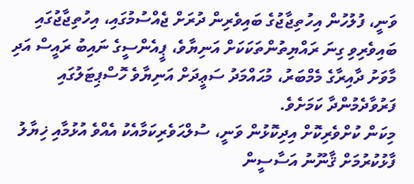ވަނީ، ފުލުހުން އިހުތިޖާޖުގެ ބައިވެރިން ދުރަށް ޖެއްސުމުގައި، އިހުތިޖާޖުގައި ބައިވެރިވި ގިނަ ރައްޔިތުންތަކަކަށް އަނިޔާވެ، ޕީއެންސީގެ ނައިބު ރައީސް އަދި މާވަށު ދާއިރާގެ މެމްބަރު، މުޙައްމަދު ސަޢީދަށް އަނިޔާވެ ހޮސްޕިޓަލުގައި ފަރުވާދެމުންދާ ކަމަށެވެ.
މިކަން ކުށްވެރިކޮށް އިދިކޮޅުން ވަނީ، ސުލްޙަވެރިކަމާއެކު އެއްވެ އުޅުމާއި ޚިޔާލު ފާޅުކުރުމަށް ޤާނޫނު އަސާސީން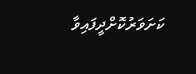ކަށަވަރުކޮށްދީފައިވާ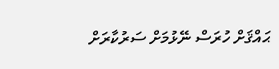ޙައްޤަށް ހުރަސް ނޭޅުމަށް ސަރުކާރަށް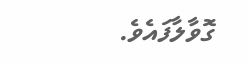ގޮވާލާފައެވެ.